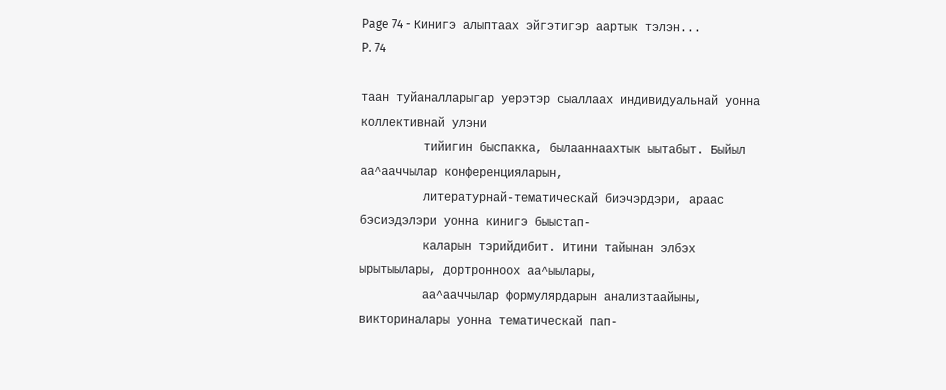Page 74 - Кинигэ алыптаах эйгэтигэр аартык тэлэн...
P. 74

таан туйаналларыгар уерэтэр сыаллаах индивидуальнай уонна коллективнай улэни
         тийигин быспакка, былааннаахтык ыытабыт. Быйыл аа^ааччылар конференцияларын,
         литературнай-тематическай биэчэрдэри, араас бэсиэдэлэри уонна кинигэ быыстап-
         каларын тэрийдибит. Итини тайынан элбэх ырытыылары, дортронноох аа^ыылары,
         аа^ааччылар формулярдарын анализтаайыны, викториналары уонна тематическай пап-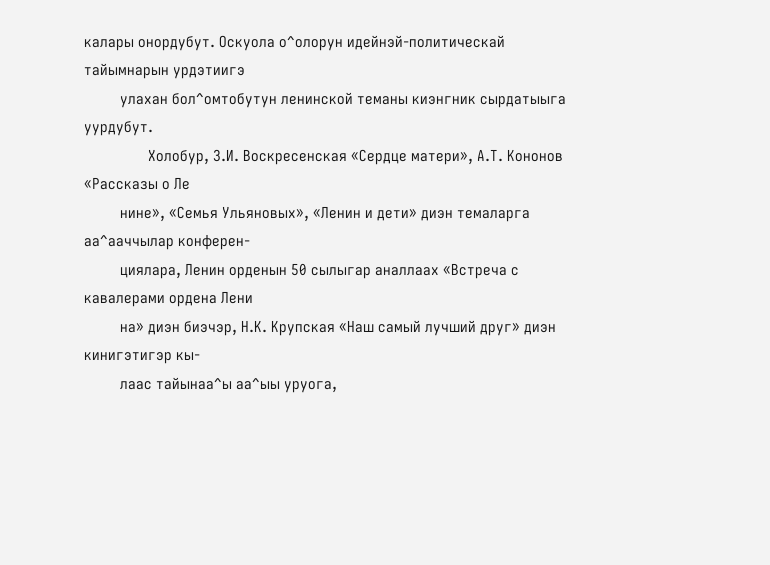калары онордубут. Оскуола о^олорун идейнэй-политическай тайымнарын урдэтиигэ
         улахан бол^омтобутун ленинской теманы киэнгник сырдатыыга уурдубут.
                Холобур, З.И. Воскресенская «Сердце матери», А.Т. Кононов «Рассказы о Ле
         нине», «Семья Ульяновых», «Ленин и дети» диэн темаларга аа^ааччылар конферен-
         циялара, Ленин орденын 50 сылыгар аналлаах «Встреча с кавалерами ордена Лени
         на» диэн биэчэр, Н.К. Крупская «Наш самый лучший друг» диэн кинигэтигэр кы-
         лаас тайынаа^ы аа^ыы уруога,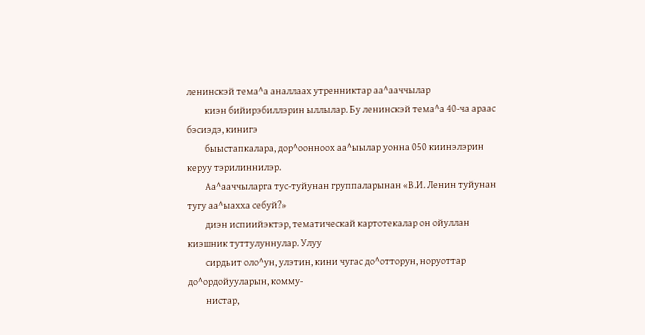ленинскэй тема^а аналлаах утренниктар аа^ааччылар
         киэн бийирэбиллэрин ыллылар. Бу ленинскэй тема^а 40-ча араас бэсиэдэ, кинигэ
         быыстапкалара, дор^оонноох аа^ыылар уонна 050 киинэлэрин керуу тэрилиннилэр.
         Аа^ааччыларга тус-туйунан группаларынан «В.И. Ленин туйунан тугу аа^ыахха себуй?»
         диэн испиийэктэр, тематическай картотекалар он ойуллан киэшник туттулуннулар. Улуу
         сирдьит оло^ун, улэтин, кини чугас до^отторун, норуоттар до^ордойууларын, комму-
         нистар,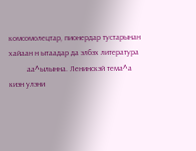комсомолецтар, пионердар тустарынан хайаан н ытаадар да элбэх литература
         аа^ылынна. Ленинскэй тема^а киэн улэни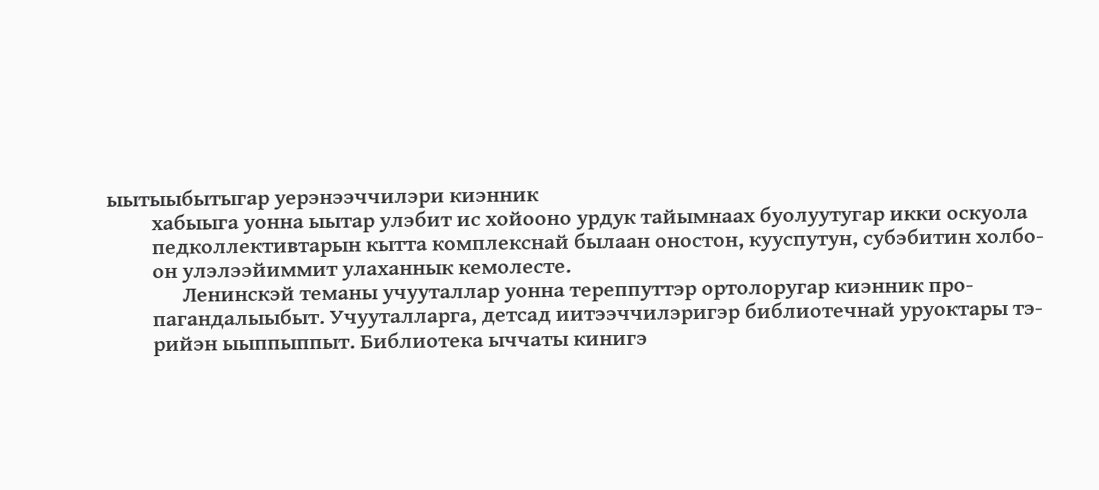ыытыыбытыгар уерэнээччилэри киэнник
         хабыыга уонна ыытар улэбит ис хойооно урдук тайымнаах буолуутугар икки оскуола
         педколлективтарын кытта комплекснай былаан оностон, кууспутун, субэбитин холбо-
         он улэлээйиммит улаханнык кемолесте.
               Ленинскэй теманы учууталлар уонна тереппуттэр ортолоругар киэнник про-
         пагандалыыбыт. Учууталларга, детсад иитээччилэригэр библиотечнай уруоктары тэ-
         рийэн ыыппыппыт. Библиотека ыччаты кинигэ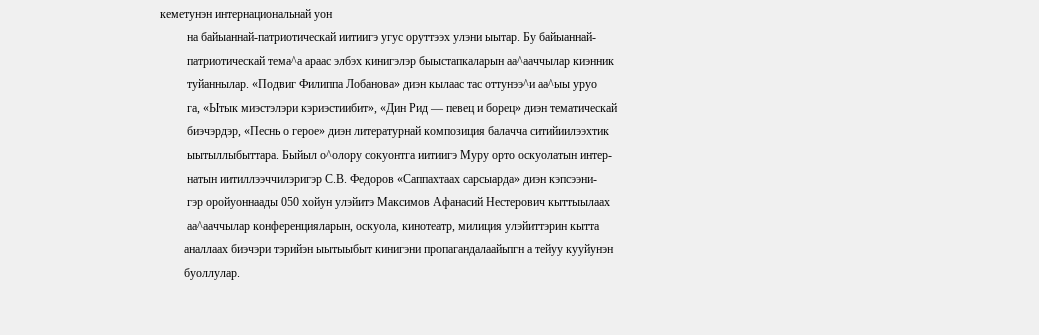кеметунэн интернациональнай уон
         на байыаннай-патриотическай иитиигэ угус оруттээх улэни ыытар. Бу байыаннай-
         патриотическай тема^а араас элбэх кинигэлэр быыстапкаларын аа^ааччылар киэнник
         туйаннылар. «Подвиг Филиппа Лобанова» диэн кылаас тас оттунээ^и аа^ыы уруо
         га, «Ытык миэстэлэри кэриэстиибит», «Дин Рид — певец и борец» диэн тематическай
         биэчэрдэр, «Песнь о герое» диэн литературнай композиция балачча ситийиилээхтик
         ыытыллыбыттара. Быйыл о^олору сокуонтга иитиигэ Муру орто оскуолатын интер-
         натын иитиллээччилэригэр С.В. Федоров «Саппахтаах сарсыарда» диэн кэпсээни-
         гэр оройуоннаады 050 хойун улэйитэ Максимов Афанасий Нестерович кыттыылаах
         аа^ааччылар конференцияларын, оскуола, кинотеатр, милиция улэйиттэрин кытта
        аналлаах биэчэри тэрийэн ыытыыбыт кинигэни пропагандалаайьпгн а тейуу кууйунэн
        буоллулар.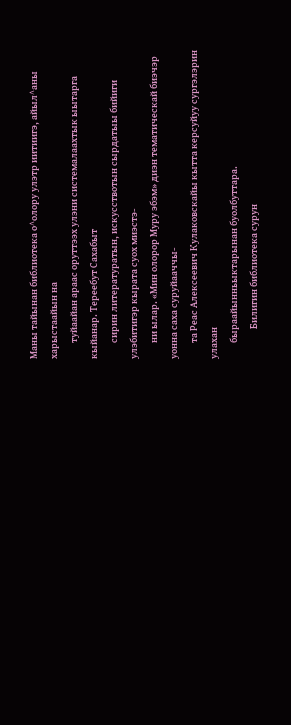Маны тайынан библиотека о^олору улэтр иитиигэ, айыл^аны харыстаайын на
        туйаайан араас оруттээх улэни системалаахтык ыытарга кыйанар. Тереебут Сахабыт
        сирин литературатын, искусствотын сырдатыы бийиги улэбитигэр кырата суох миэстэ-
        ни ылар. «Мин олорор Муру эбэм» диэн тематическай биэчэр уонна саха суруйааччы-
        та Реас Алексеевич Кулаковскайы кытта керсуйуу сургэлэрин улахан
        быраайынньыктарынан буолбуттара.
               Билигин библиотека сурун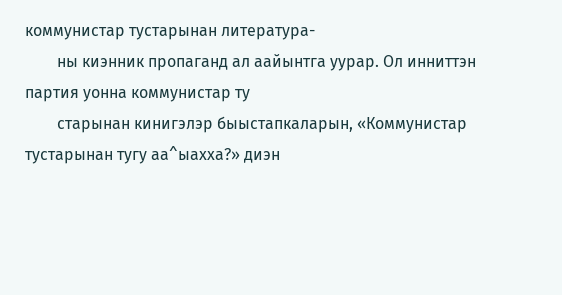коммунистар тустарынан литература-
        ны киэнник пропаганд ал аайынтга уурар. Ол инниттэн партия уонна коммунистар ту
        старынан кинигэлэр быыстапкаларын, «Коммунистар тустарынан тугу аа^ыахха?» диэн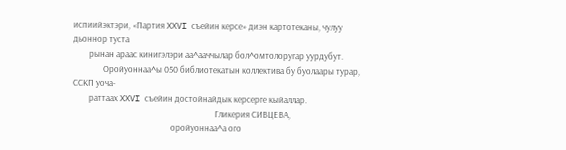испиийэктэри, «Партия XXVI съейин керсе» диэн картотеканы, чулуу дьоннор туста
        рынан араас кинигэлэри аа^ааччылар бол^омтолоругар уурдубут.
               Оройуоннаа^ы 050 библиотекатын коллектива бу буолаары турар, ССКП уоча-
        раттаах XXVI съейин достойнайдык керсерге кыйаллар.
                                                                       Гликерия СИВЦЕВА,
                                                 оройуоннаа^а ого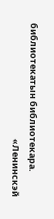библиотекатын библиотекара.
                                                          «Ленинскэй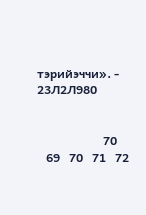тэрийэччи». - 23Л2Л980


                      70
   69   70   71   72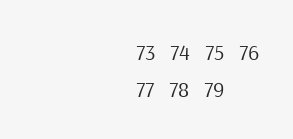73   74   75   76   77   78   79